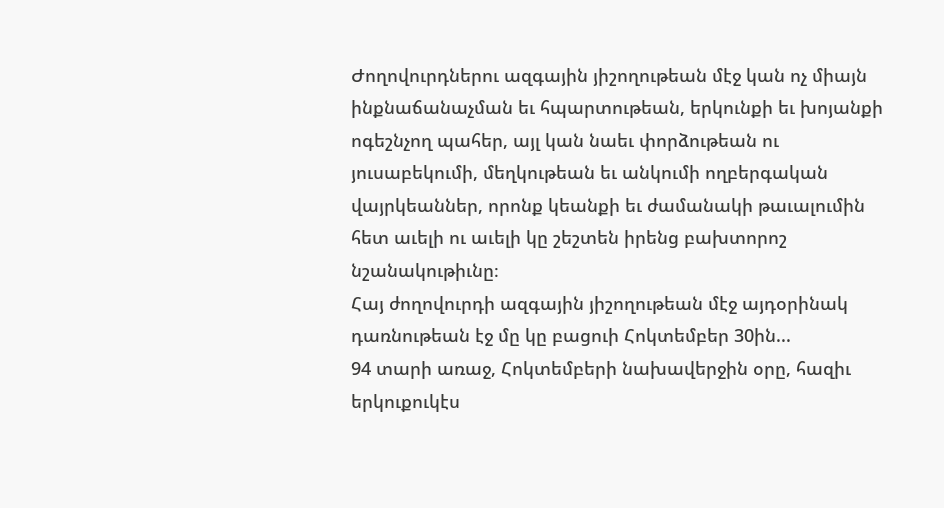Ժողովուրդներու ազգային յիշողութեան մէջ կան ոչ միայն ինքնաճանաչման եւ հպարտութեան, երկունքի եւ խոյանքի ոգեշնչող պահեր, այլ կան նաեւ փորձութեան ու յուսաբեկումի, մեղկութեան եւ անկումի ողբերգական վայրկեաններ, որոնք կեանքի եւ ժամանակի թաւալումին հետ աւելի ու աւելի կը շեշտեն իրենց բախտորոշ նշանակութիւնը։
Հայ ժողովուրդի ազգային յիշողութեան մէջ այդօրինակ դառնութեան էջ մը կը բացուի Հոկտեմբեր 30ին...
94 տարի առաջ, Հոկտեմբերի նախավերջին օրը, հազիւ երկուքուկէս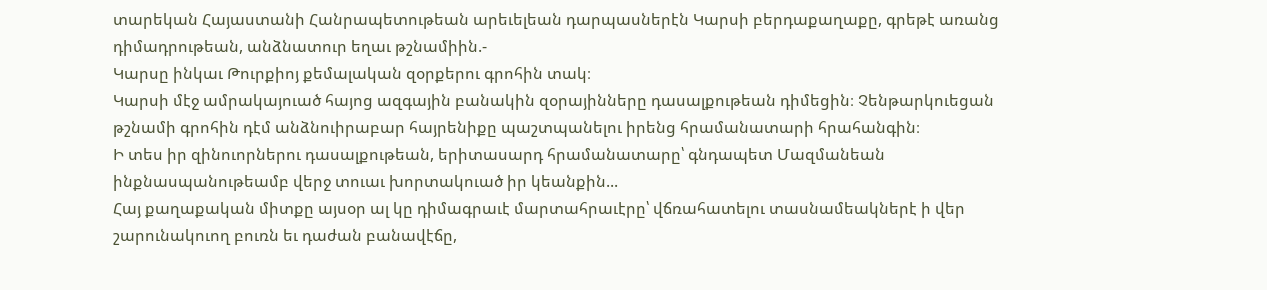տարեկան Հայաստանի Հանրապետութեան արեւելեան դարպասներէն Կարսի բերդաքաղաքը, գրեթէ առանց դիմադրութեան, անձնատուր եղաւ թշնամիին.-
Կարսը ինկաւ Թուրքիոյ քեմալական զօրքերու գրոհին տակ։
Կարսի մէջ ամրակայուած հայոց ազգային բանակին զօրայինները դասալքութեան դիմեցին։ Չենթարկուեցան թշնամի գրոհին դէմ անձնուիրաբար հայրենիքը պաշտպանելու իրենց հրամանատարի հրահանգին։
Ի տես իր զինուորներու դասալքութեան, երիտասարդ հրամանատարը՝ գնդապետ Մազմանեան ինքնասպանութեամբ վերջ տուաւ խորտակուած իր կեանքին...
Հայ քաղաքական միտքը այսօր ալ կը դիմագրաւէ մարտահրաւէրը՝ վճռահատելու տասնամեակներէ ի վեր շարունակուող բուռն եւ դաժան բանավէճը,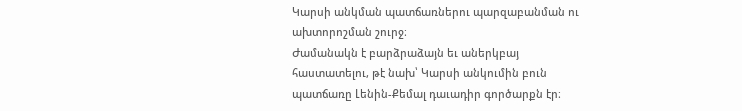Կարսի անկման պատճառներու պարզաբանման ու ախտորոշման շուրջ։
Ժամանակն է բարձրաձայն եւ աներկբայ հաստատելու, թէ նախ՝ Կարսի անկումին բուն պատճառը Լենին-Քեմալ դաւադիր գործարքն էր։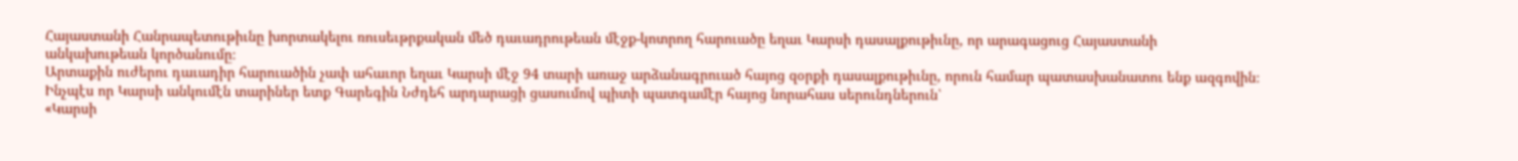Հայաստանի Հանրապետութիւնը խորտակելու ռուսեւթրքական մեծ դաւադրութեան մէջք-կոտրող հարուածը եղաւ Կարսի դասալքութիւնը, որ արագացուց Հայաստանի անկախութեան կործանումը։
Արտաքին ուժերու դաւադիր հարուածին չափ ահաւոր եղաւ Կարսի մէջ 94 տարի առաջ արձանագրուած հայոց զօրքի դասալքութիւնը, որուն համար պատասխանատու ենք ազգովին։
Ինչպէս որ Կարսի անկումէն տարիներ ետք Գարեգին Նժդեհ արդարացի ցասումով պիտի պատգամէր հայոց նորահաս սերունդներուն՝
«Կարսի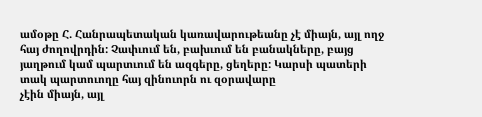ամօթը Հ. Հանրապետական կառավարութեանը չէ միայն, այլ ողջ հայ ժողովրդին: Չափւում են, բախւում են բանակները, բայց յաղթում կամ պարտւում են ազգերը, ցեղերը: Կարսի պատերի տակ պարտուողը հայ զինուորն ու զօրավարը
չէին միայն, այլ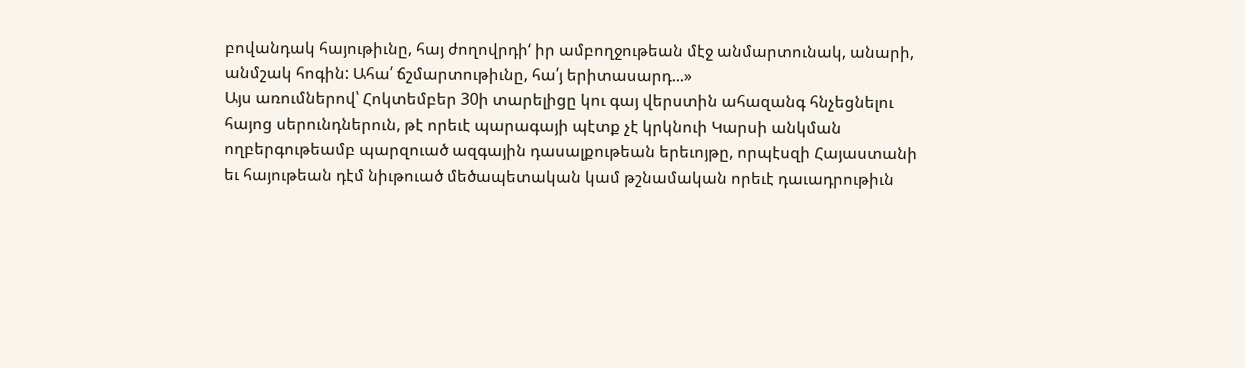բովանդակ հայութիւնը, հայ ժողովրդի‘ իր ամբողջութեան մէջ անմարտունակ, անարի, անմշակ հոգին: Ահա՛ ճշմարտութիւնը, հա՛յ երիտասարդ...»
Այս առումներով՝ Հոկտեմբեր 30ի տարելիցը կու գայ վերստին ահազանգ հնչեցնելու հայոց սերունդներուն, թէ որեւէ պարագայի պէտք չէ կրկնուի Կարսի անկման ողբերգութեամբ պարզուած ազգային դասալքութեան երեւոյթը, որպէսզի Հայաստանի եւ հայութեան դէմ նիւթուած մեծապետական կամ թշնամական որեւէ դաւադրութիւն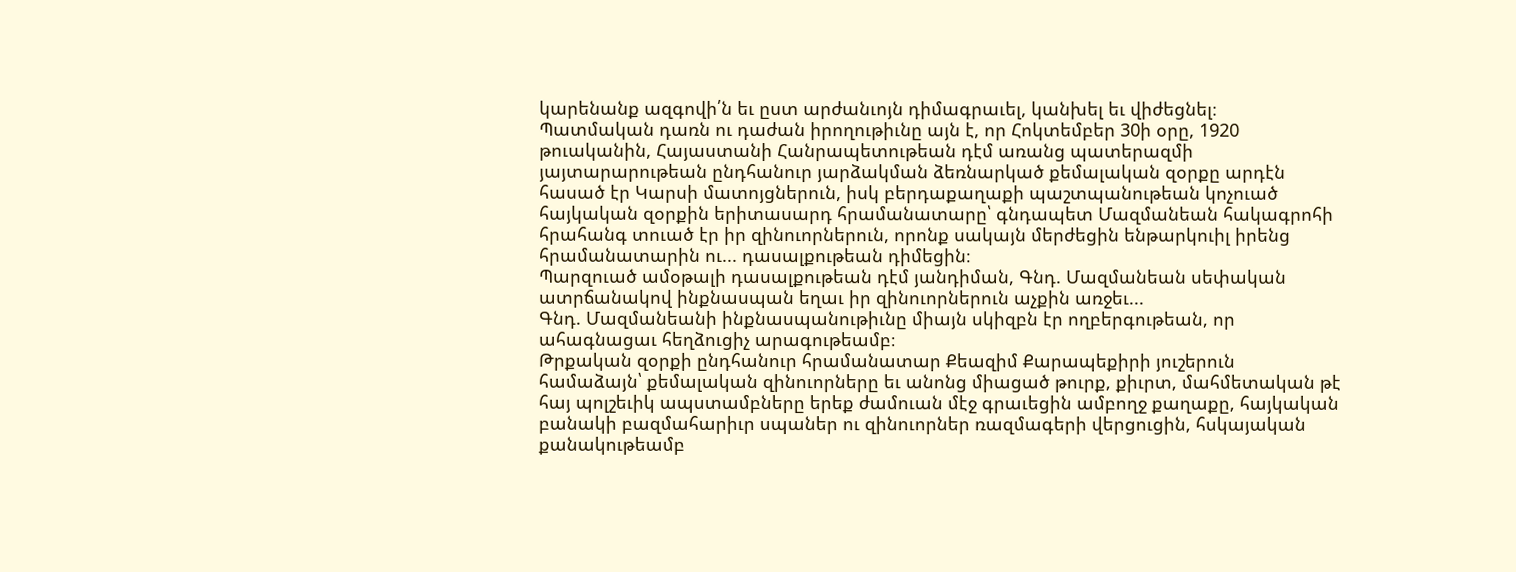կարենանք ազգովի՛ն եւ ըստ արժանւոյն դիմագրաւել, կանխել եւ վիժեցնել։
Պատմական դառն ու դաժան իրողութիւնը այն է, որ Հոկտեմբեր 30ի օրը, 1920 թուականին, Հայաստանի Հանրապետութեան դէմ առանց պատերազմի յայտարարութեան ընդհանուր յարձակման ձեռնարկած քեմալական զօրքը արդէն հասած էր Կարսի մատոյցներուն, իսկ բերդաքաղաքի պաշտպանութեան կոչուած հայկական զօրքին երիտասարդ հրամանատարը՝ գնդապետ Մազմանեան հակագրոհի հրահանգ տուած էր իր զինուորներուն, որոնք սակայն մերժեցին ենթարկուիլ իրենց հրամանատարին ու... դասալքութեան դիմեցին։
Պարզուած ամօթալի դասալքութեան դէմ յանդիման, Գնդ. Մազմանեան սեփական ատրճանակով ինքնասպան եղաւ իր զինուորներուն աչքին առջեւ...
Գնդ. Մազմանեանի ինքնասպանութիւնը միայն սկիզբն էր ողբերգութեան, որ ահագնացաւ հեղձուցիչ արագութեամբ։
Թրքական զօրքի ընդհանուր հրամանատար Քեազիմ Քարապեքիրի յուշերուն համաձայն՝ քեմալական զինուորները եւ անոնց միացած թուրք, քիւրտ, մահմետական թէ հայ պոլշեւիկ ապստամբները երեք ժամուան մէջ գրաւեցին ամբողջ քաղաքը, հայկական բանակի բազմահարիւր սպաներ ու զինուորներ ռազմագերի վերցուցին, հսկայական քանակութեամբ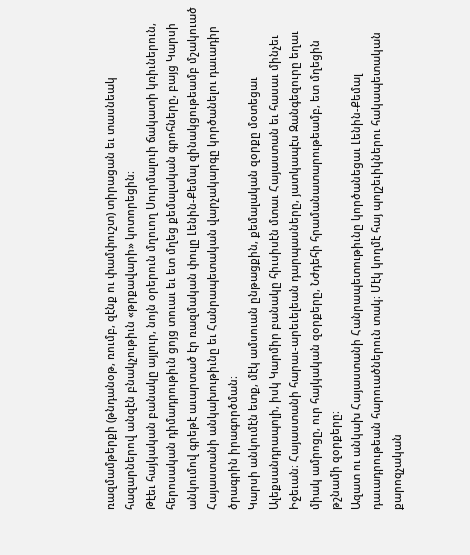ռազմամթերքի (թնդանօթ, ռումբ, զէնք ու փամփուշտ) տիրացան եւ տասնեակ հազարներով անզէն բնակչութիւն «թրքավարի» կոտորեցին։
Թէեւ հայկական բանակը այլուր, նոյն օրերուն մղուող Սուրմալուի ճակատի կռիւներուն, հերոսական դիմադրութիւն ցոյց տուաւ եւ ետ մղեց քեմալական գրոհները, բայց Կարսի անկումով գրեթէ աւարտած էր ռազմական փուլը Լենին-Քեմալ զինակցութեամբ մշակուած Հայաստանի անկախութիւնը եւ Հանրապետական վարչակարգը կործանելու դաւադիր ծրագրին իրագործման։
Կարսի անկումէն ետք, մէկ ամսուան ընթացքին, քեմալական զօրքը մօտեցաւ Ալեքսանդրապոլի, իսկ Կարմիր բանակը հիւսիսէն մտաւ Հայաստան եւ հասաւ մինչեւ Իջեւան։ Հայաստանի հարաւ-արեւելեան դարպասները, յատկապէս Զանգեզուրը եղաւ միակ ամրոցը, ուր հայկական զօրքերը, Նժդեհի հրամանատարութեամբ, ետ մղեցին թշնամի զօրքերը։
Ազատ ու անկախ Հայաստանի Հանրապետութիւնը կործանեցաւ Լենին-Քեմալ դաւադրութեան հարուածներուն տակ։ Մէկ կողմէ հայ պոլշեւիկներու հակապետական քարոզչական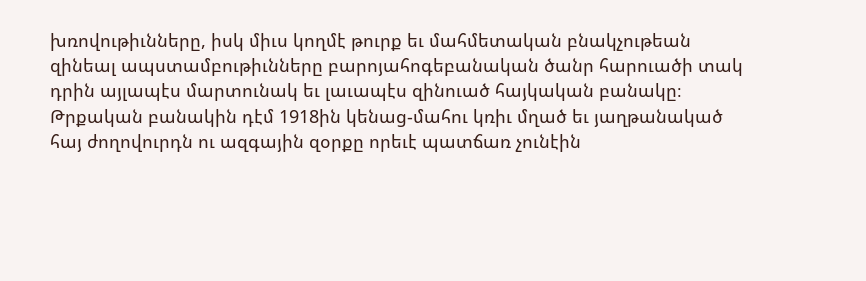խռովութիւնները, իսկ միւս կողմէ թուրք եւ մահմետական բնակչութեան զինեալ ապստամբութիւնները բարոյահոգեբանական ծանր հարուածի տակ դրին այլապէս մարտունակ եւ լաւապէս զինուած հայկական բանակը։
Թրքական բանակին դէմ 1918ին կենաց-մահու կռիւ մղած եւ յաղթանակած հայ ժողովուրդն ու ազգային զօրքը որեւէ պատճառ չունէին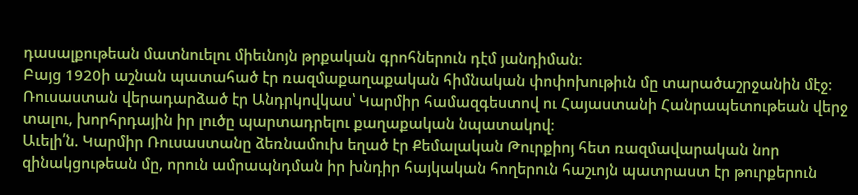դասալքութեան մատնուելու միեւնոյն թրքական գրոհներուն դէմ յանդիման։
Բայց 1920ի աշնան պատահած էր ռազմաքաղաքական հիմնական փոփոխութիւն մը տարածաշրջանին մէջ։ Ռուսաստան վերադարձած էր Անդրկովկաս՝ Կարմիր համազգեստով ու Հայաստանի Հանրապետութեան վերջ տալու, խորհրդային իր լուծը պարտադրելու քաղաքական նպատակով։
Աւելի՛ն. Կարմիր Ռուսաստանը ձեռնամուխ եղած էր Քեմալական Թուրքիոյ հետ ռազմավարական նոր զինակցութեան մը, որուն ամրապնդման իր խնդիր հայկական հողերուն հաշւոյն պատրաստ էր թուրքերուն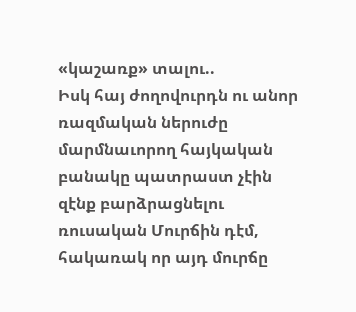«կաշառք» տալու..
Իսկ հայ ժողովուրդն ու անոր ռազմական ներուժը մարմնաւորող հայկական բանակը պատրաստ չէին զէնք բարձրացնելու ռուսական Մուրճին դէմ, հակառակ որ այդ մուրճը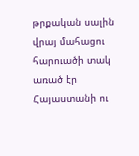թրքական սալին վրայ մահացու հարուածի տակ առած էր Հայաստանի ու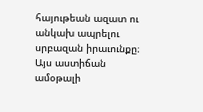հայութեան ազատ ու անկախ ապրելու սրբազան իրաւունքը։
Այս աստիճան ամօթալի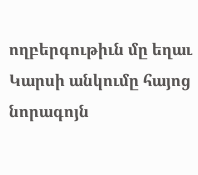ողբերգութիւն մը եղաւ Կարսի անկումը հայոց նորագոյն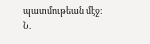պատմութեան մէջ։
Ն.